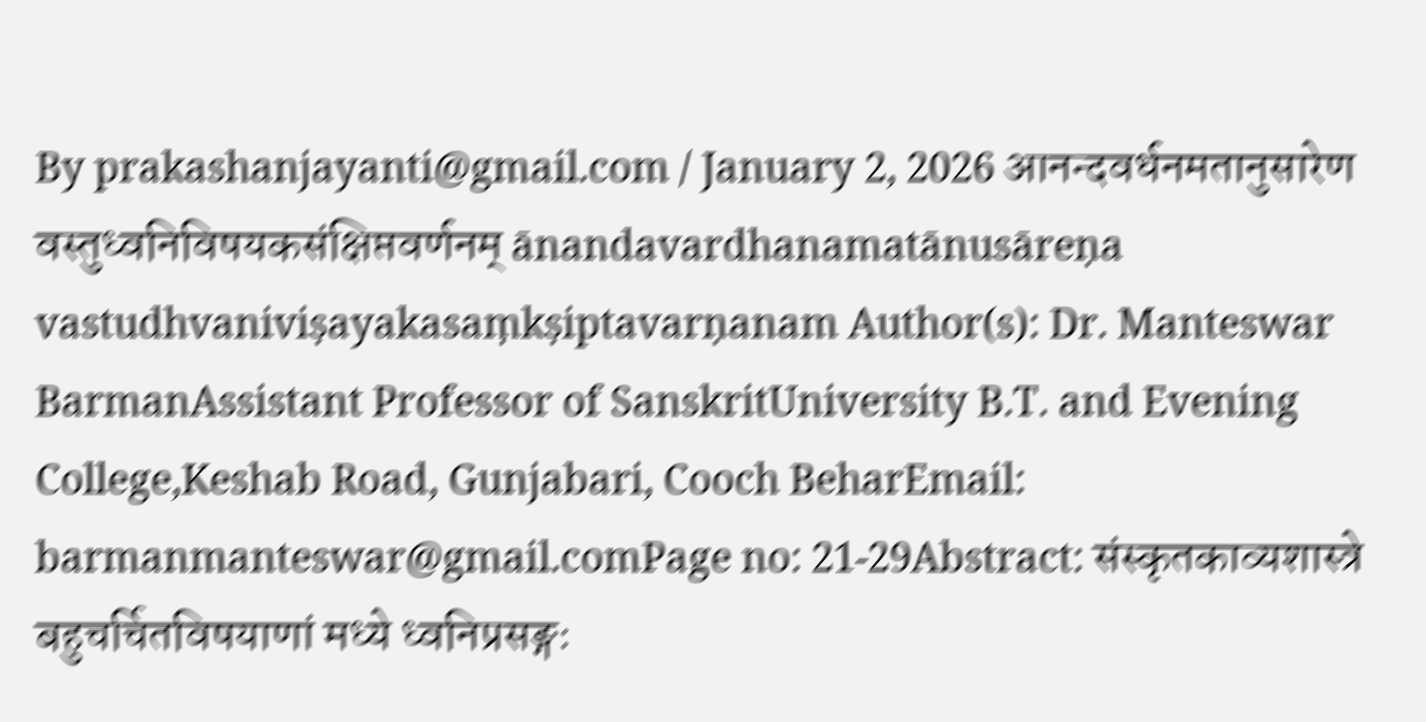By prakashanjayanti@gmail.com / January 2, 2026 आनन्दवर्धनमतानुसारेण वस्तुध्वनिविषयकसंक्षिप्तवर्णनम् ānandavardhanamatānusāreṇa vastudhvaniviṣayakasaṃkṣiptavarṇanam Author(s): Dr. Manteswar BarmanAssistant Professor of SanskritUniversity B.T. and Evening College,Keshab Road, Gunjabari, Cooch BeharEmail: barmanmanteswar@gmail.comPage no: 21-29Abstract: संस्कृतकाव्यशास्त्रे बहुचर्चितविषयाणां मध्ये ध्वनिप्रसङ्गः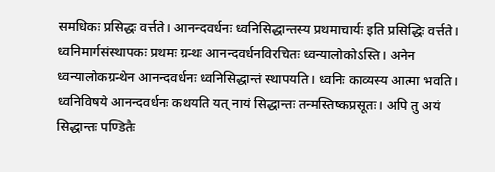समधिकः प्रसिद्धः वर्त्तते। आनन्दवर्धनः ध्वनिसिद्धान्तस्य प्रथमाचार्यः इति प्रसिद्धिः वर्त्तते। ध्वनिमार्गसंस्थापकः प्रथमः ग्रन्थः आनन्दवर्धनविरचितः ध्वन्यालोकोऽस्ति। अनेन ध्वन्यालोकग्रन्थेन आनन्दवर्धनः ध्वनिसिद्धान्तं स्थापयति। ध्वनिः काव्यस्य आत्मा भवति। ध्वनिविषये आनन्दवर्धनः कथयति यत् नायं सिद्धान्तः तन्मस्तिष्कप्रसूतः। अपि तु अयं सिद्धान्तः पण्डितैः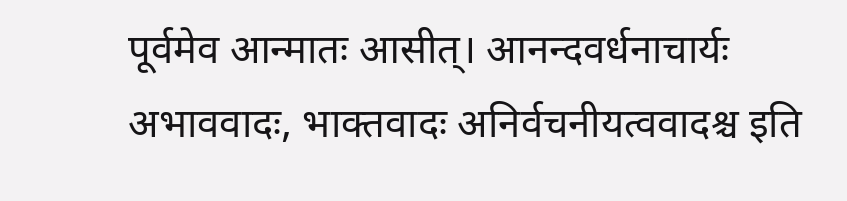पूर्वमेव आन्मातः आसीत्। आनन्दवर्धनाचार्यः अभाववादः, भाक्तवादः अनिर्वचनीयत्ववादश्च इति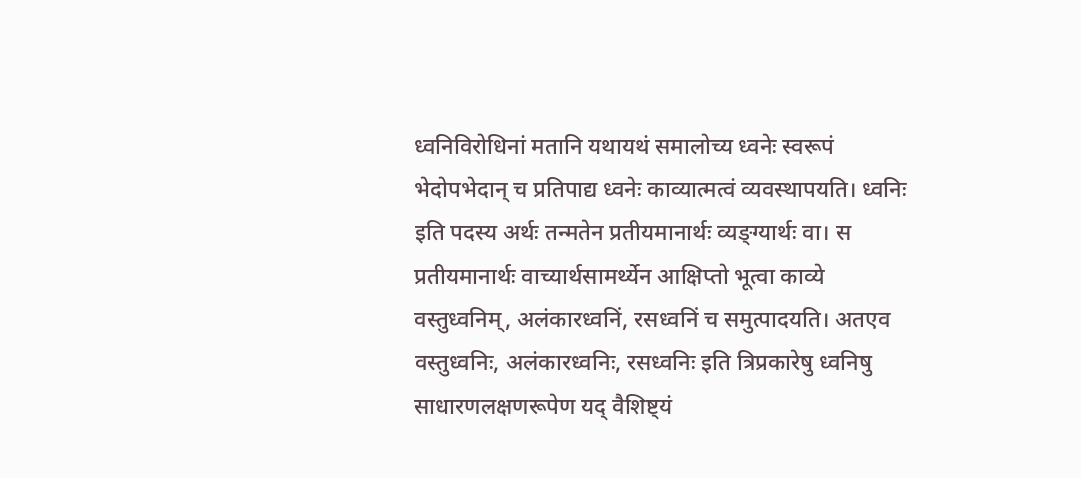ध्वनिविरोधिनां मतानि यथायथं समालोच्य ध्वनेः स्वरूपं भेदोपभेदान् च प्रतिपाद्य ध्वनेः काव्यात्मत्वं व्यवस्थापयति। ध्वनिः इति पदस्य अर्थः तन्मतेन प्रतीयमानार्थः व्यङ्ग्यार्थः वा। स प्रतीयमानार्थः वाच्यार्थसामर्थ्येन आक्षिप्तो भूत्वा काव्ये वस्तुध्वनिम्, अलंकारध्वनिं, रसध्वनिं च समुत्पादयति। अतएव वस्तुध्वनिः, अलंकारध्वनिः, रसध्वनिः इति त्रिप्रकारेषु ध्वनिषु साधारणलक्षणरूपेण यद् वैशिष्ट्यं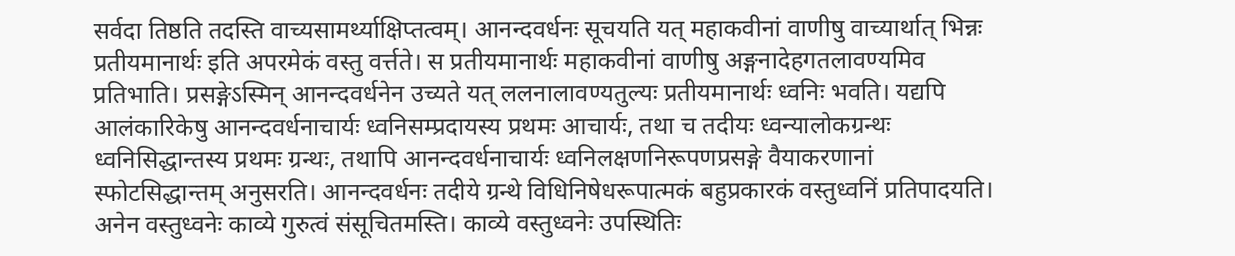सर्वदा तिष्ठति तदस्ति वाच्यसामर्थ्याक्षिप्तत्वम्। आनन्दवर्धनः सूचयति यत् महाकवीनां वाणीषु वाच्यार्थात् भिन्नः प्रतीयमानार्थः इति अपरमेकं वस्तु वर्त्तते। स प्रतीयमानार्थः महाकवीनां वाणीषु अङ्गनादेहगतलावण्यमिव प्रतिभाति। प्रसङ्गेऽस्मिन् आनन्दवर्धनेन उच्यते यत् ललनालावण्यतुल्यः प्रतीयमानार्थः ध्वनिः भवति। यद्यपि आलंकारिकेषु आनन्दवर्धनाचार्यः ध्वनिसम्प्रदायस्य प्रथमः आचार्यः, तथा च तदीयः ध्वन्यालोकग्रन्थः ध्वनिसिद्धान्तस्य प्रथमः ग्रन्थः, तथापि आनन्दवर्धनाचार्यः ध्वनिलक्षणनिरूपणप्रसङ्गे वैयाकरणानां स्फोटसिद्धान्तम् अनुसरति। आनन्दवर्धनः तदीये ग्रन्थे विधिनिषेधरूपात्मकं बहुप्रकारकं वस्तुध्वनिं प्रतिपादयति। अनेन वस्तुध्वनेः काव्ये गुरुत्वं संसूचितमस्ति। काव्ये वस्तुध्वनेः उपस्थितिः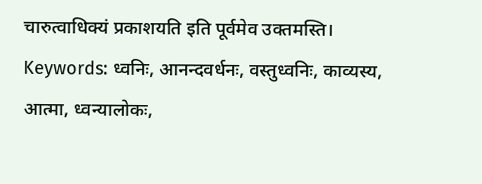चारुत्वाधिक्यं प्रकाशयति इति पूर्वमेव उक्तमस्ति। Keywords: ध्वनिः, आनन्दवर्धनः, वस्तुध्वनिः, काव्यस्य, आत्मा, ध्वन्यालोकः,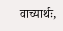वाच्यार्थः,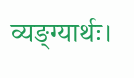व्यङ्ग्यार्थः।